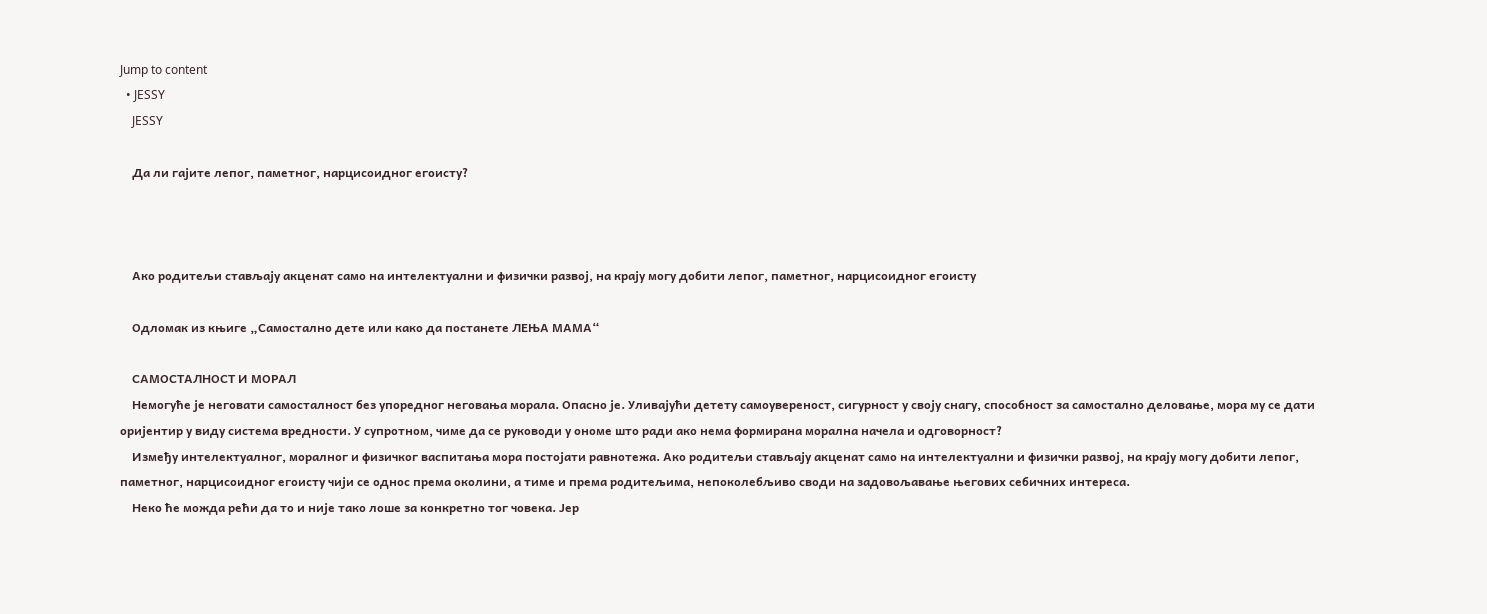Jump to content
  • JESSY
    JESSY

    Да ли гајите лепог, паметног, нарцисоидног егоисту?



    Ако родитељи стављају акценат само на интелектуални и физички развој, на крају могу добити лепог, паметног, нарцисоидног егоисту

    Одломак из књиге „Самостално дете или како да постанете ЛЕЊА МАМА“

    САМОСТАЛНОСТ И МОРАЛ
    Немогуће је неговати самосталност без упоредног неговања морала. Опасно је. Уливајући детету самоувереност, сигурност у своју снагу, способност за самостално деловање, мора му се дати оријентир у виду система вредности. У супротном, чиме да се руководи у ономе што ради ако нема формирана морална начела и одговорност?
    Између интелектуалног, моралног и физичког васпитања мора постојати равнотежа. Ако родитељи стављају акценат само на интелектуални и физички развој, на крају могу добити лепог, паметног, нарцисоидног егоисту чији се однос према околини, а тиме и према родитељима, непоколебљиво своди на задовољавање његових себичних интереса.
    Неко ће можда рећи да то и није тако лоше за конкретно тог човека. Јер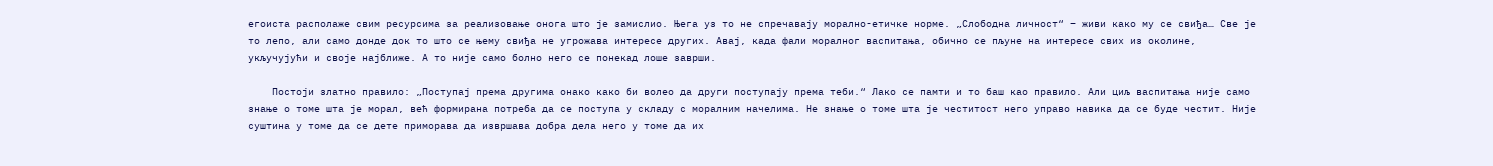егоиста располаже свим ресурсима за реализовање онога што је замислио. Њега уз то не спречавају морално-етичке норме. „Слободна личност“ – живи како му се свиђа… Све је то лепо, али само донде док то што се њему свиђа не угрожава интересе других. Авај, када фали моралног васпитања, обично се пљуне на интересе свих из околине, укључујући и своје најближе. А то није само болно него се понекад лоше заврши.

    Постоји златно правило: „Поступај према другима онако како би волео да други поступају према теби.“ Лако се памти и то баш као правило. Али циљ васпитања није само знање о томе шта је морал, већ формирана потреба да се поступа у складу с моралним начелима. Не знање о томе шта је честитост него управо навика да се буде честит. Није суштина у томе да се дете приморава да извршава добра дела него у томе да их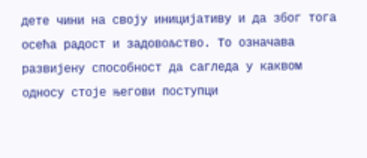дете чини на своју иницијативу и да због тога осећа радост и задовољство. То означава развијену способност да сагледа у каквом односу стоје његови поступци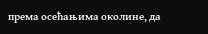према осећањима околине, да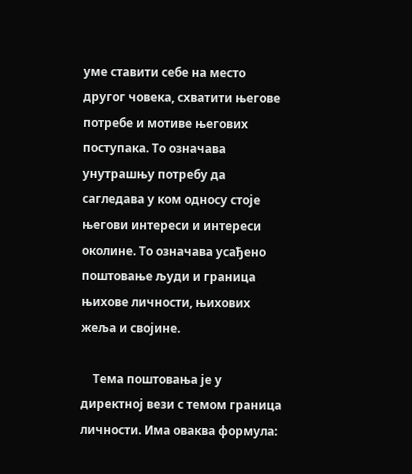уме ставити себе на место другог човека, схватити његове потребе и мотиве његових поступака. То означава унутрашњу потребу да сагледава у ком односу стоје његови интереси и интереси околине. То означава усађено поштовање људи и граница њихове личности, њихових жеља и својине.

    Тема поштовања је у директној вези с темом граница личности. Има оваква формула: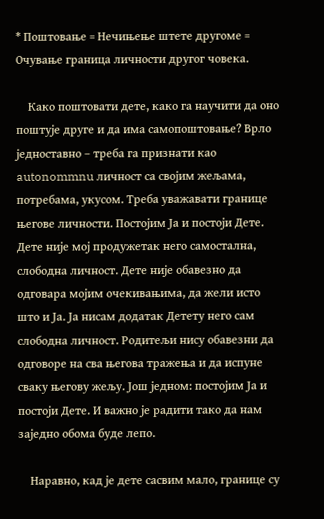* Поштовање = Нечињење штете другоме = Очување граница личности другог човека.

    Како поштовати дете, како га научити да оно поштује друге и да има самопоштовање? Врло једноставно – треба га признати као autonommnu личност са својим жељама, потребама, укусом. Треба уважавати границе његове личности. Постојим Ја и постоји Дете. Дете није мој продужетак него самостална, слободна личност. Дете није обавезно да одговара мојим очекивањима, да жели исто што и Ја. Ја нисам додатак Детету него сам слободна личност. Родитељи нису обавезни да одговоре на сва његова тражења и да испуне сваку његову жељу. Још једном: постојим Ја и постоји Дете. И важно је радити тако да нам заједно обома буде лепо.

    Наравно, кад је дете сасвим мало, границе су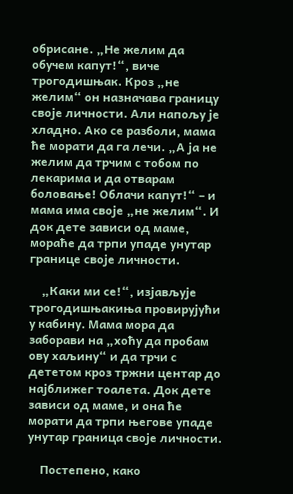обрисане. „Не желим да обучем капут!“, виче трогодишњак. Кроз „не желим“ он назначава границу своје личности. Али напољу је хладно. Ако се разболи, мама ће морати да га лечи. „А ја не желим да трчим с тобом по лекарима и да отварам боловање! Облачи капут!“ – и мама има своје „не желим“. И док дете зависи од маме, мораће да трпи упаде унутар границе своје личности.

    „Каки ми се!“, изјављује трогодишњакиња провирујући у кабину. Мама мора да заборави на „хоћу да пробам ову хаљину“ и да трчи с дететом кроз тржни центар до најближег тоалета. Док дете зависи од маме, и она ће морати да трпи његове упаде унутар граница своје личности.

    Постепено, како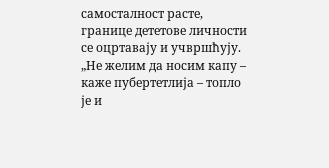самосталност расте, границе дететове личности се оцртавају и учвршћују. „Не желим да носим капу – каже пубертетлија – топло је и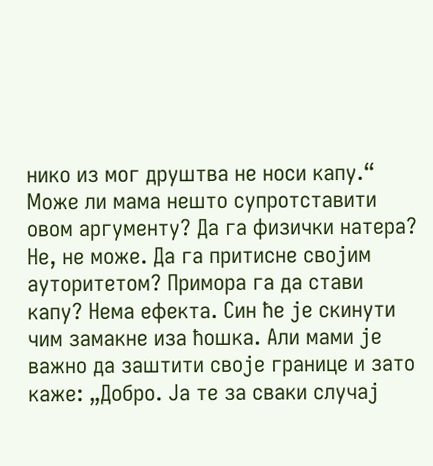нико из мог друштва не носи капу.“ Може ли мама нешто супротставити овом аргументу? Да га физички натера? Не, не може. Да га притисне својим ауторитетом? Примора га да стави капу? Нема ефекта. Син ће је скинути чим замакне иза ћошка. Али мами је важно да заштити своје границе и зато каже: „Добро. Ја те за сваки случај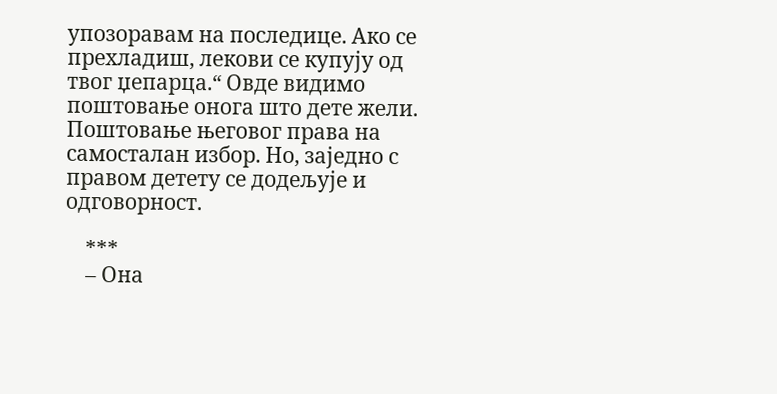упозоравам на последице. Ако се прехладиш, лекови се купују од твог џепарца.“ Овде видимо поштовање онога што дете жели. Поштовање његовог права на самосталан избор. Но, заједно с правом детету се додељује и одговорност.

    ***
    – Она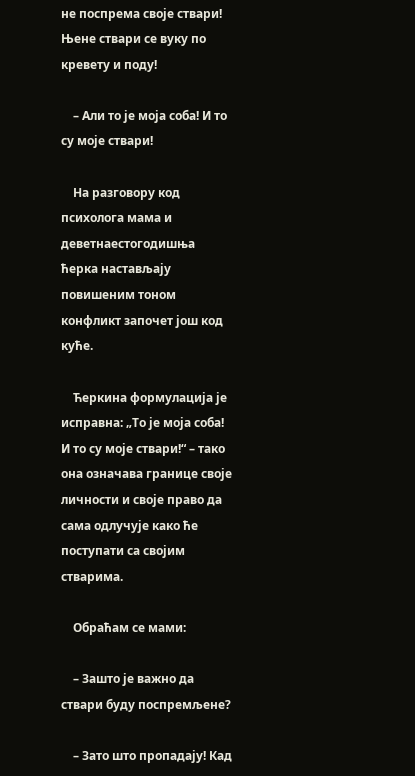не поспрема своје ствари! Њене ствари се вуку по кревету и поду!

    – Али то је моја соба! И то су моје ствари!

    На разговору код психолога мама и деветнаестогодишња ћерка настављају повишеним тоном конфликт започет још код куће.

    Ћеркина формулација је исправна: „То је моја соба! И то су моје ствари!“ – тако она означава границе своје личности и своје право да сама одлучује како ће поступати са својим стварима.

    Обраћам се мами:

    – Зашто је важно да ствари буду поспремљене?

    – Зато што пропадају! Кад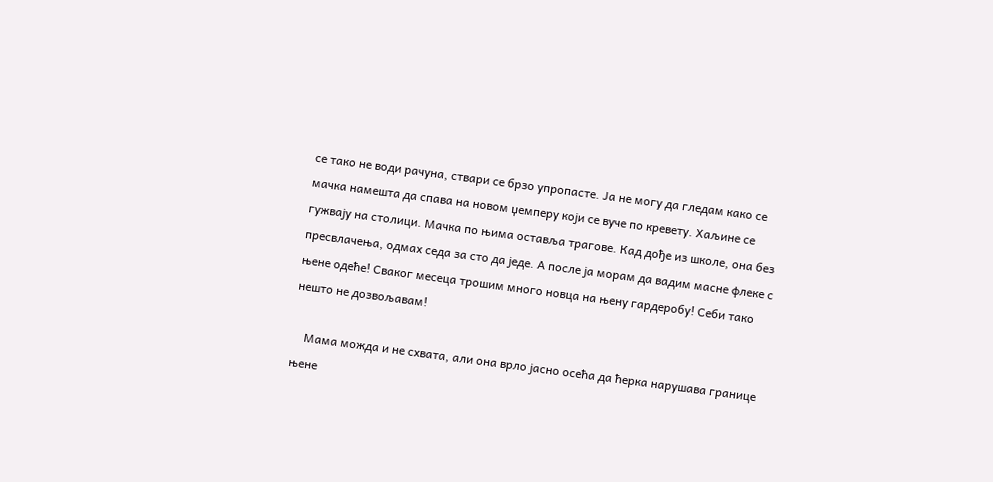се тако не води рачуна, ствари се брзо упропасте. Ја не могу да гледам како се мачка намешта да спава на новом џемперу који се вуче по кревету. Хаљине се гужвају на столици. Мачка по њима оставља трагове. Кад дође из школе, она без пресвлачења, одмах седа за сто да једе. А после ја морам да вадим масне флеке с њене одеће! Сваког месеца трошим много новца на њену гардеробу! Себи тако нешто не дозвољавам!

    Мама можда и не схвата, али она врло јасно осећа да ћерка нарушава границе њене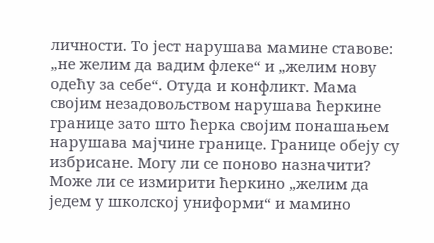личности. То јест нарушава мамине ставове: „не желим да вадим флеке“ и „желим нову одећу за себе“. Отуда и конфликт. Мама својим незадовољством нарушава ћеркине границе зато што ћерка својим понашањем нарушава мајчине границе. Границе обеју су избрисане. Могу ли се поново назначити? Може ли се измирити ћеркино „желим да једем у школској униформи“ и мамино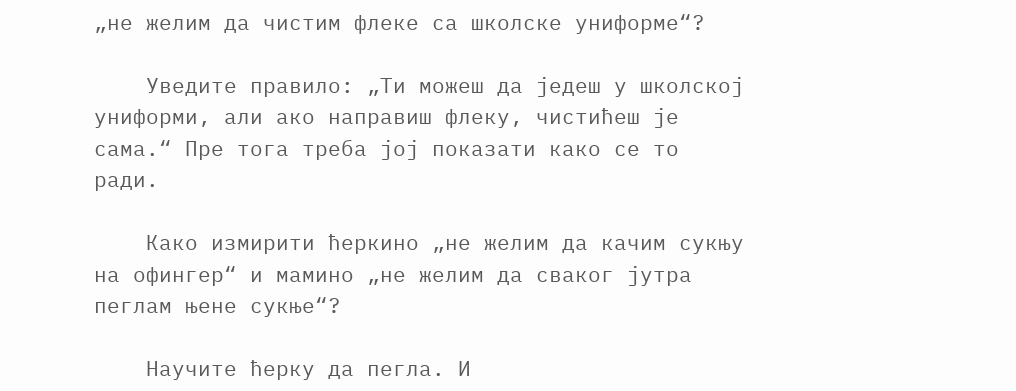„не желим да чистим флеке са школске униформе“?

    Уведите правило: „Ти можеш да једеш у школској униформи, али ако направиш флеку, чистићеш је сама.“ Пре тога треба јој показати како се то ради.

    Како измирити ћеркино „не желим да качим сукњу на офингер“ и мамино „не желим да сваког јутра пеглам њене сукње“?

    Научите ћерку да пегла. И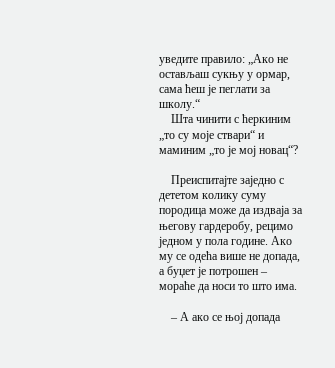уведите правило: „Ако не остављаш сукњу у ормар, сама ћеш је пеглати за школу.“
    Шта чинити с ћеркиним „то су моје ствари“ и маминим „то је мој новац“?

    Преиспитајте заједно с дететом колику суму породица може да издваја за његову гардеробу, рецимо једном у пола године. Ако му се одећа више не допада, а буџет је потрошен – мораће да носи то што има.

    – А ако се њој допада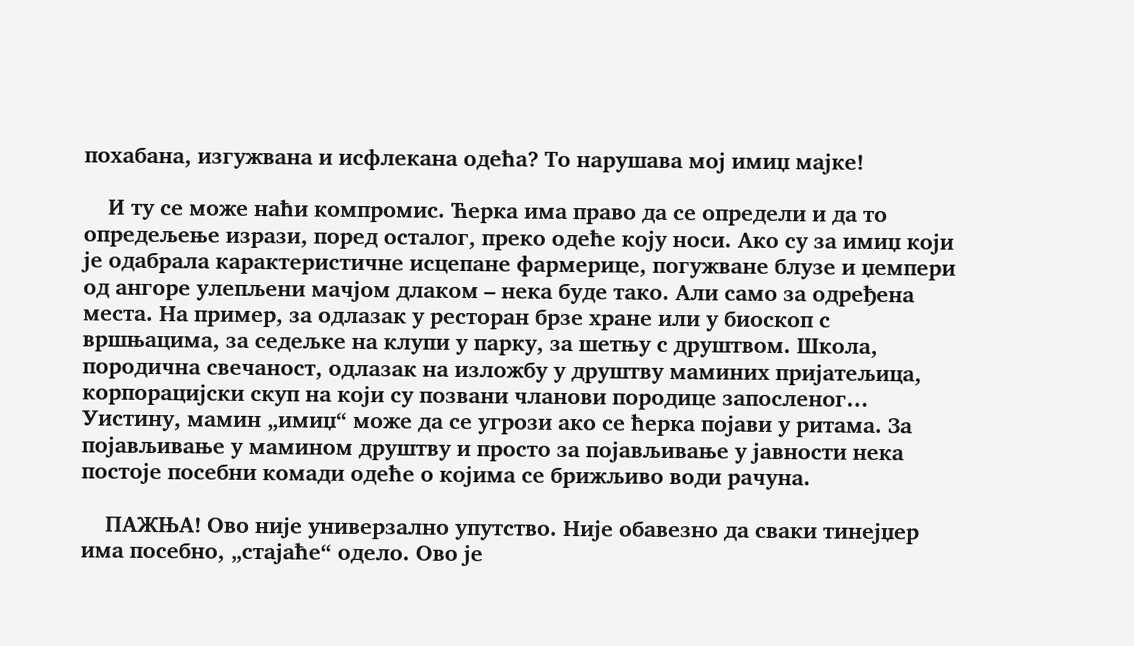похабана, изгужвана и исфлекана одећа? То нарушава мој имиџ мајке!

    И ту се може наћи компромис. Ћерка има право да се определи и да то опредељење изрази, поред осталог, преко одеће коју носи. Ако су за имиџ који је одабрала карактеристичне исцепане фармерице, погужване блузе и џемпери од ангоре улепљени мачјом длаком – нека буде тако. Али само за одређена места. На пример, за одлазак у ресторан брзе хране или у биоскоп с вршњацима, за седељке на клупи у парку, за шетњу с друштвом. Школа, породична свечаност, одлазак на изложбу у друштву маминих пријатељица, корпорацијски скуп на који су позвани чланови породице запосленог… Уистину, мамин „имиџ“ може да се угрози ако се ћерка појави у ритама. За појављивање у мамином друштву и просто за појављивање у јавности нека постоје посебни комади одеће о којима се брижљиво води рачуна.

    ПАЖЊА! Ово није универзално упутство. Није обавезно да сваки тинејџер има посебно, „стајаће“ одело. Ово је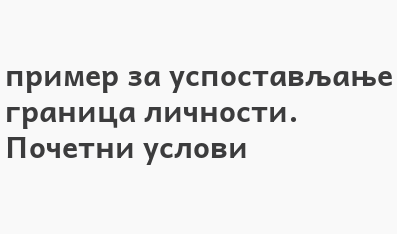пример за успостављање граница личности. Почетни услови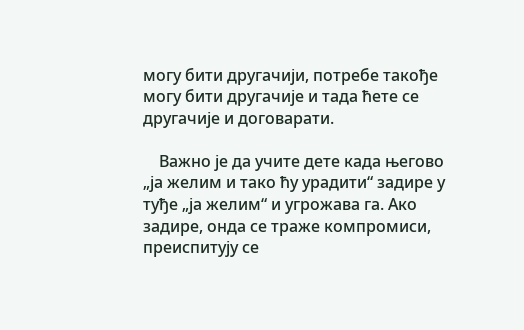могу бити другачији, потребе такође могу бити другачије и тада ћете се другачије и договарати.

    Важно је да учите дете када његово „ја желим и тако ћу урадити“ задире у туђе „ја желим“ и угрожава га. Ако задире, онда се траже компромиси, преиспитују се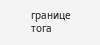границе тога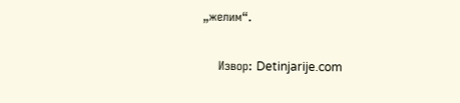„желим“.

    Извор: Detinjarije.com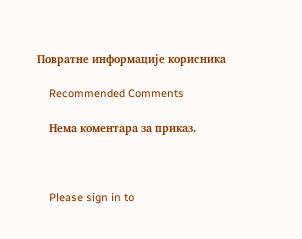Повратне информације корисника

    Recommended Comments

    Нема коментара за приказ.



    Please sign in to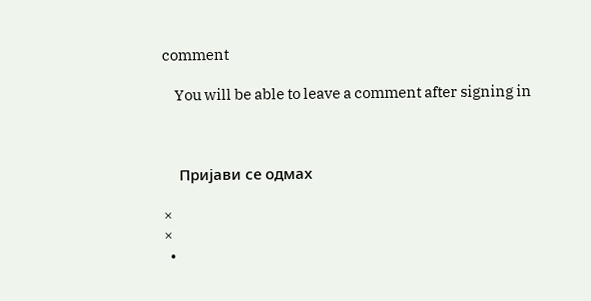comment

    You will be able to leave a comment after signing in



    Пријави се одмах

×
×
  •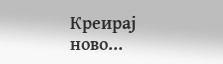Креирај ново...